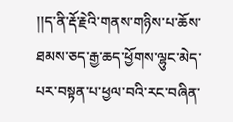།།ད་ནི་རྡོ་རྗེའི་གནས་གཉིས་པ་ཆོས་ཐམས་ཅད་རྒྱ་ཆད་ཕྱོགས་ལྷུང་མེད་པར་བསྟན་པ་ཕྱལ་བའི་རང་བཞིན་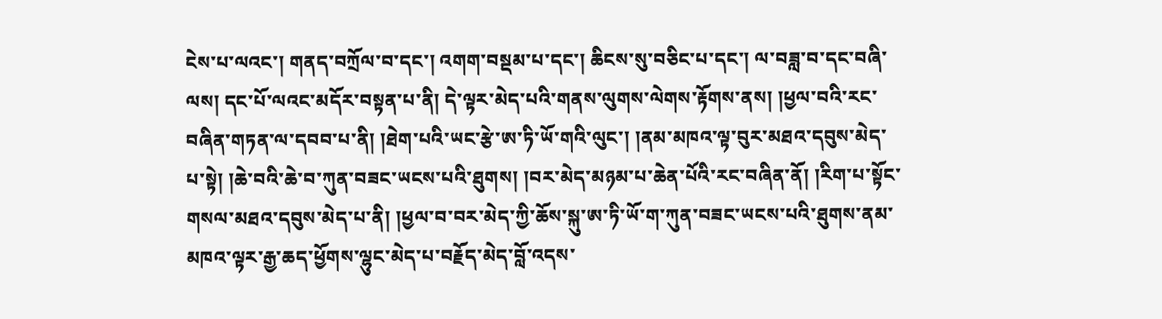ངེས་པ་ལའང་། གནད་བཀྲོལ་བ་དང་། འགག་བསྡམ་པ་དང་། ཆིངས་སུ་བཅིང་པ་དང་། ལ་བཟླ་བ་དང་བཞི་ལས། དང་པོ་ལའང་མདོར་བསྟན་པ་ནི། དེ་ལྟར་མེད་པའི་གནས་ལུགས་ལེགས་རྟོགས་ནས། །ཕྱལ་བའི་རང་བཞིན་གཏན་ལ་དབབ་པ་ནི། །ཐེག་པའི་ཡང་རྩེ་ཨ་ཏི་ཡོ་གའི་ལུང་། །ནམ་མཁའ་ལྟ་བུར་མཐའ་དབུས་མེད་པ་སྟེ། །ཆེ་བའི་ཆེ་བ་ཀུན་བཟང་ཡངས་པའི་ཐུགས། །བར་མེད་མཉམ་པ་ཆེན་པོའི་རང་བཞིན་ནོ། །རིག་པ་སྟོང་གསལ་མཐའ་དབུས་མེད་པ་ནི། །ཕྱལ་བ་བར་མེད་ཀྱི་ཆོས་སྐུ་ཨ་ཏི་ཡོ་ག་ཀུན་བཟང་ཡངས་པའི་ཐུགས་ནམ་མཁའ་ལྟར་རྒྱ་ཆད་ཕྱོགས་ལྷུང་མེད་པ་བརྗོད་མེད་བློ་འདས་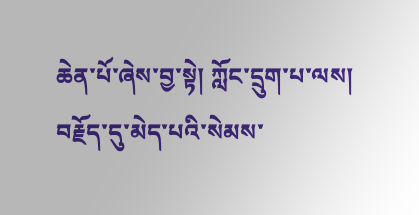ཆེན་པོ་ཞེས་བྱ་སྟེ། ཀློང་དྲུག་པ་ལས། བརྗོད་དུ་མེད་པའི་སེམས་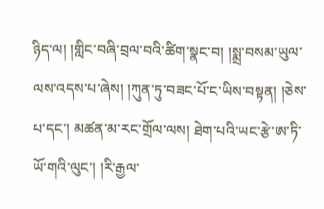ཉིད་ལ། །གླིང་བཞི་བྲལ་བའི་ཚིག་སྣང་བ། །སྨྲ་བསམ་ཡུལ་ལས་འདས་པ་ཞེས། །ཀུན་ཏུ་བཟང་པོ་ང་ཡིས་བསྟན། །ཅེས་པ་དང་། མཚན་མ་རང་གྲོལ་ལས། ཐེག་པའི་ཡང་རྩེ་ཨ་ཏི་ཡོ་གའི་ལུང་། །རི་རྒྱལ་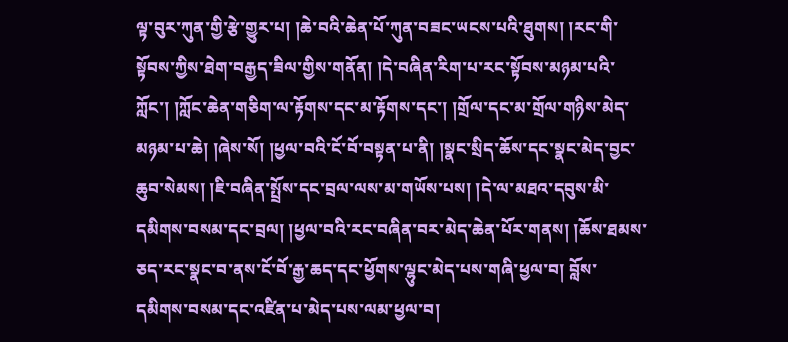ལྟ་བུར་ཀུན་གྱི་རྩེ་གྱུར་པ། །ཆེ་བའི་ཆེན་པོ་ཀུན་བཟང་ཡངས་པའི་ཐུགས། །རང་གི་སྟོབས་ཀྱིས་ཐེག་བརྒྱད་ཟིལ་གྱིས་གནོན། །དེ་བཞིན་རིག་པ་རང་སྟོབས་མཉམ་པའི་ཀློང་། །ཀློང་ཆེན་གཅིག་ལ་རྟོགས་དང་མ་རྟོགས་དང་། །གྲོལ་དང་མ་གྲོལ་གཉིས་མེད་མཉམ་པ་ཆེ། །ཞེས་སོ། །ཕྱལ་བའི་ངོ་བོ་བསྟན་པ་ནི། །སྣང་སྲིད་ཆོས་དང་སྣང་མེད་བྱང་ཆུབ་སེམས། །ཇི་བཞིན་སྤྲོས་དང་བྲལ་ལས་མ་གཡོས་པས། །དེ་ལ་མཐའ་དབུས་མི་དམིགས་བསམ་དང་བྲལ། །ཕྱལ་བའི་རང་བཞིན་བར་མེད་ཆེན་པོར་གནས། །ཆོས་ཐམས་ཅད་རང་སྣང་བ་ནས་ངོ་བོ་རྒྱ་ཆད་དང་ཕྱོགས་ལྷུང་མེད་པས་གཞི་ཕྱལ་བ། བློས་དམིགས་བསམ་དང་འཛིན་པ་མེད་པས་ལམ་ཕྱལ་བ།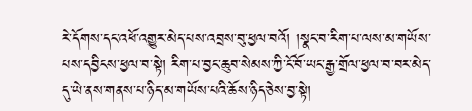རེ་དོགས་དང་འཕོ་འགྱུར་མེད་པས་འབྲས་བུ་ཕྱལ་བའོ། །སྣང་བ་རིག་པ་ལས་མ་གཡོས་པས་དབྱིངས་ཕྱལ་བ་སྟེ། རིག་པ་བྱང་ཆུབ་སེམས་ཀྱི་ངོ་བོ་ཡང་རྒྱ་གྲོལ་ཕྱལ་བ་བར་མེད་དུ་ཡེ་ནས་གནས་པ་ཉིད་མ་གཡོས་པའི་ཆོས་ཉིད་ཅེས་བྱ་སྟེ།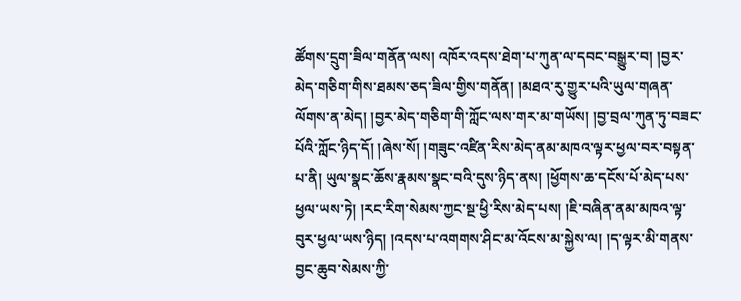ཚོགས་དྲུག་ཟིལ་གནོན་ལས། འཁོར་འདས་ཐེག་པ་ཀུན་ལ་དབང་བསྒྱུར་བ། །བྱར་མེད་གཅིག་གིས་ཐམས་ཅད་ཟིལ་གྱིས་གནོན། །མཐའ་རུ་གྱུར་པའི་ཡུལ་གཞན་ལོགས་ན་མེད། །བྱར་མེད་གཅིག་གི་ཀློང་ལས་གར་མ་གཡོས། །བྱ་བྲལ་ཀུན་ཏུ་བཟང་པོའི་ཀློང་ཉིད་དོ། །ཞེས་སོ། །གཟུང་འཛིན་རིས་མེད་ནམ་མཁའ་ལྟར་ཕྱལ་བར་བསྟན་པ་ནི། ཡུལ་སྣང་ཆོས་རྣམས་སྣང་བའི་དུས་ཉིད་ནས། །ཕྱོགས་ཆ་དངོས་པོ་མེད་པས་ཕྱལ་ཡས་ཏེ། །རང་རིག་སེམས་ཀྱང་སྔ་ཕྱི་རིས་མེད་པས། །ཇི་བཞིན་ནམ་མཁའ་ལྟ་བུར་ཕྱལ་ཡས་ཉིད། །འདས་པ་འགགས་ཤིང་མ་འོངས་མ་སྐྱེས་ལ། །ད་ལྟར་མི་གནས་བྱང་ཆུབ་སེམས་ཀྱི་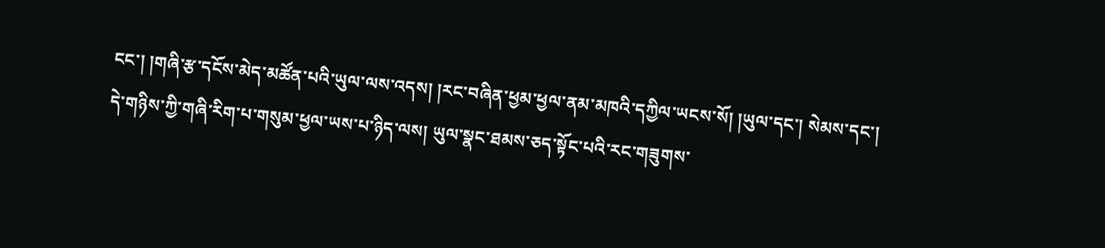ངང་། །གཞི་རྩ་དངོས་མེད་མཚོན་པའི་ཡུལ་ལས་འདས། །རང་བཞིན་ཕྱམ་ཕྱལ་ནམ་མཁའི་དཀྱིལ་ཡངས་སོ། །ཡུལ་དང་། སེམས་དང་། དེ་གཉིས་ཀྱི་གཞི་རིག་པ་གསུམ་ཕྱལ་ཡས་པ་ཉིད་ལས། ཡུལ་སྣང་ཐམས་ཅད་སྟོང་པའི་རང་གཟུགས་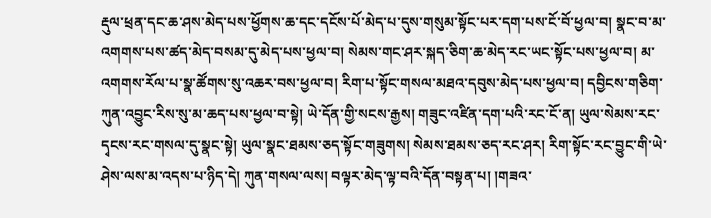རྡུལ་ཕྲན་དང་ཆ་ཤས་མེད་པས་ཕྱོགས་ཆ་དང་དངོས་པོ་མེད་པ་དུས་གསུམ་སྟོང་པར་དག་པས་ངོ་བོ་ཕྱལ་བ། སྣང་བ་མ་འགགས་པས་ཚད་མེད་བསམ་དུ་མེད་པས་ཕྱལ་བ། སེམས་གང་ཤར་སྐད་ཅིག་ཆ་མེད་རང་ཡང་སྟོང་པས་ཕྱལ་བ། མ་འགགས་རོལ་པ་སྣ་ཚོགས་སུ་འཆར་བས་ཕྱལ་བ། རིག་པ་སྟོང་གསལ་མཐའ་དབུས་མེད་པས་ཕྱལ་བ། དབྱིངས་གཅིག་ཀུན་འབྱུང་རིས་སུ་མ་ཆད་པས་ཕྱལ་བ་སྟེ། ཡེ་དོན་གྱི་སངས་རྒྱས། གཟུང་འཛིན་དག་པའི་རང་ངོ་ན། ཡུལ་སེམས་རང་དྭངས་རང་གསལ་དུ་སྣང་སྟེ། ཡུལ་སྣང་ཐམས་ཅད་སྟོང་གཟུགས། སེམས་ཐམས་ཅད་རང་ཤར། རིག་སྟོང་རང་བྱུང་གི་ཡེ་ཤེས་ལས་མ་འདས་པ་ཉིད་དེ། ཀུན་གསལ་ལས། བལྟར་མེད་ལྟ་བའི་དོན་བསྟན་པ། །གཟའ་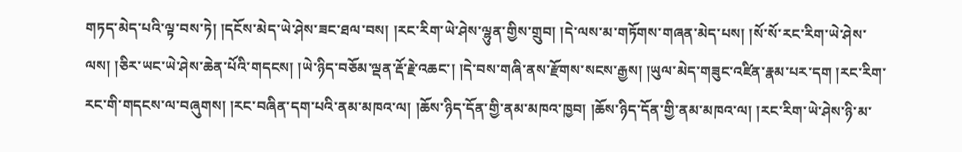གཏད་མེད་པའི་ལྟ་བས་ཏེ། །དངོས་མེད་ཡེ་ཤེས་ཟང་ཐལ་བས། །རང་རིག་ཡེ་ཤེས་ལྷུན་གྱིས་གྲུབ། །དེ་ལས་མ་གཏོགས་གཞན་མེད་པས། །སོ་སོ་རང་རིག་ཡེ་ཤེས་ལས། །ཅིར་ཡང་ཡེ་ཤེས་ཆེན་པོའི་གདངས། །ཡེ་ཉིད་བཅོམ་ལྡན་རྡོ་རྗེ་འཆང་། །དེ་བས་གཞི་ནས་རྫོགས་སངས་རྒྱས། །ཡུལ་མེད་གཟུང་འཛིན་རྣམ་པར་དག །རང་རིག་རང་གི་གདངས་ལ་བཞུགས། །རང་བཞིན་དག་པའི་ནམ་མཁའ་ལ། །ཆོས་ཉིད་དོན་གྱི་ནམ་མཁའ་ཁྱབ། །ཆོས་ཉིད་དོན་གྱི་ནམ་མཁའ་ལ། །རང་རིག་ཡེ་ཤེས་ཉི་མ་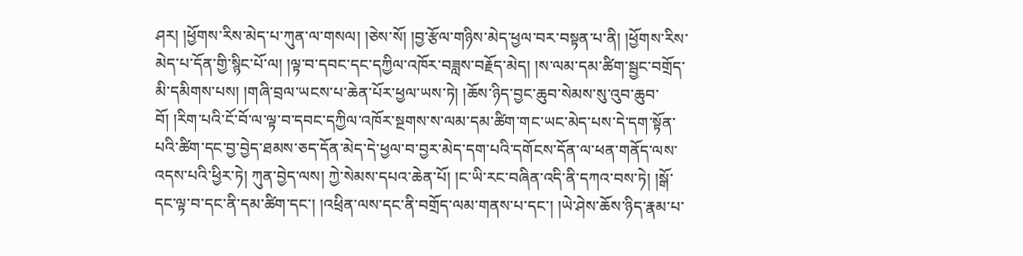ཤར། །ཕྱོགས་རིས་མེད་པ་ཀུན་ལ་གསལ། །ཅེས་སོ། །བྱ་རྩོལ་གཉིས་མེད་ཕྱལ་བར་བསྟན་པ་ནི། །ཕྱོགས་རིས་མེད་པ་དོན་གྱི་སྙིང་པོ་ལ། །ལྟ་བ་དབང་དང་དཀྱིལ་འཁོར་བཟླས་བརྗོད་མེད། །ས་ལམ་དམ་ཚིག་སྦྱང་བགྲོད་མི་དམིགས་པས། །གཞི་བྲལ་ཡངས་པ་ཆེན་པོར་ཕྱལ་ཡས་ཏེ། །ཆོས་ཉིད་བྱང་ཆུབ་སེམས་སུ་འུབ་ཆུབ་བོ། །རིག་པའི་ངོ་བོ་ལ་ལྟ་བ་དབང་དཀྱིལ་འཁོར་སྔགས་ས་ལམ་དམ་ཚིག་གང་ཡང་མེད་པས་དེ་དག་སྟོན་པའི་ཚིག་དང་བྱ་བྱེད་ཐམས་ཅད་དོན་མེད་དེ་ཕྱལ་བ་བྱར་མེད་དག་པའི་དགོངས་དོན་ལ་ཕན་གནོད་ལས་འདས་པའི་ཕྱིར་ཏེ། ཀུན་བྱེད་ལས། ཀྱེ་སེམས་དཔའ་ཆེན་པོ། །ང་ཡི་རང་བཞིན་འདི་ནི་དཀའ་བས་ཏེ། །སྒོ་དང་ལྟ་བ་དང་ནི་དམ་ཚིག་དང་། །འཕྲིན་ལས་དང་ནི་བགྲོད་ལམ་གནས་པ་དང་། །ཡེ་ཤེས་ཆོས་ཉིད་རྣམ་པ་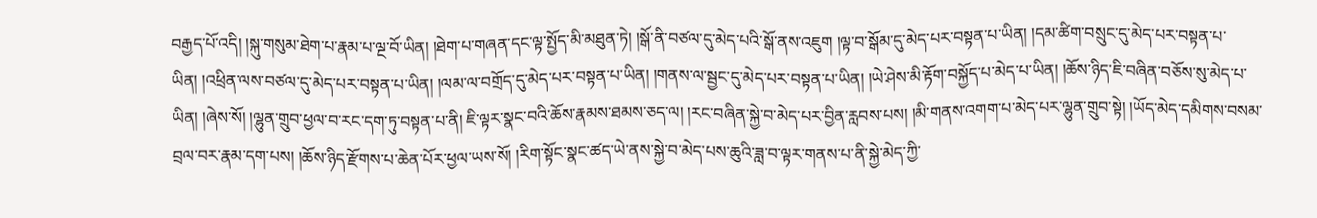བརྒྱད་པོ་འདི། །སྐུ་གསུམ་ཐེག་པ་རྣམ་པ་ལྔ་བོ་ཡིན། །ཐེག་པ་གཞན་དང་ལྟ་སྤྱོད་མི་མཐུན་ཏེ། །སྒོ་ནི་བཙལ་དུ་མེད་པའི་སྒོ་ནས་འཇུག །ལྟ་བ་སྒོམ་དུ་མེད་པར་བསྟན་པ་ཡིན། །དམ་ཚིག་བསྲུང་དུ་མེད་པར་བསྟན་པ་ཡིན། །འཕྲིན་ལས་བཙལ་དུ་མེད་པར་བསྟན་པ་ཡིན། །ལམ་ལ་བགྲོད་དུ་མེད་པར་བསྟན་པ་ཡིན། །གནས་ལ་སྦྱང་དུ་མེད་པར་བསྟན་པ་ཡིན། །ཡེ་ཤེས་མི་རྟོག་བསྐྱོད་པ་མེད་པ་ཡིན། །ཆོས་ཉིད་ཇི་བཞིན་བཅོས་སུ་མེད་པ་ཡིན། །ཞེས་སོ། །ལྷུན་གྲུབ་ཕྱལ་བ་རང་དག་ཏུ་བསྟན་པ་ནི། ཇི་ལྟར་སྣང་བའི་ཆོས་རྣམས་ཐམས་ཅད་ལ། །རང་བཞིན་སྐྱེ་བ་མེད་པར་བྱིན་རླབས་པས། །མི་གནས་འགག་པ་མེད་པར་ལྷུན་གྲུབ་སྟེ། །ཡོད་མེད་དམིགས་བསམ་བྲལ་བར་རྣམ་དག་པས། །ཆོས་ཉིད་རྫོགས་པ་ཆེན་པོར་ཕྱལ་ཡས་སོ། །རིག་སྟོང་སྣང་ཚད་ཡེ་ནས་སྐྱེ་བ་མེད་པས་ཆུའི་ཟླ་བ་ལྟར་གནས་པ་ནི་སྐྱེ་མེད་ཀྱི་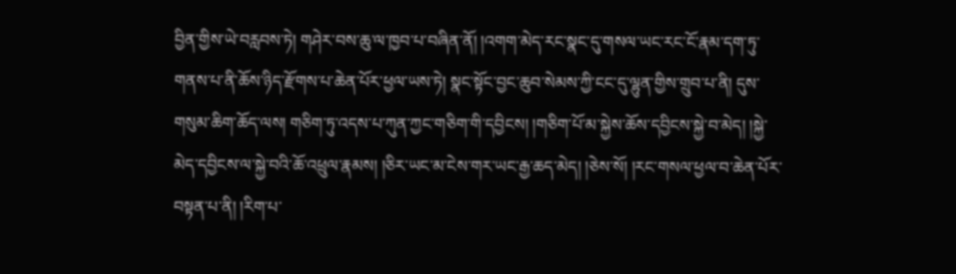བྱིན་གྱིས་ཡེ་བརླབས་ཏེ། གཤེར་བས་ཆུ་ལ་ཁྱབ་པ་བཞིན་ནོ། །འགག་མེད་རང་སྣང་དུ་གསལ་ཡང་རང་ངོ་རྣམ་དག་ཏུ་གནས་པ་ནི་ཆོས་ཉིད་རྫོགས་པ་ཆེན་པོར་ཕྱལ་ཡས་ཏེ། སྣང་སྟོང་བྱང་ཆུབ་སེམས་ཀྱི་ངང་དུ་ལྷུན་གྱིས་གྲུབ་པ་ནི། དུས་གསུམ་ཆིག་ཆོད་ལས། གཅིག་ཏུ་འདས་པ་ཀུན་ཀྱང་གཅིག་གི་དབྱིངས། །གཅིག་པོ་མ་སྐྱེས་ཆོས་དབྱིངས་སྐྱེ་བ་མེད། །སྐྱེ་མེད་དབྱིངས་ལ་སྐྱེ་བའི་ཆོ་འཕྲུལ་རྣམས། །ཅིར་ཡང་མ་ངེས་གར་ཡང་རྒྱ་ཆད་མེད། །ཅེས་སོ། །རང་གསལ་ཕྱལ་བ་ཆེན་པོར་བསྟན་པ་ནི། །རིག་པ་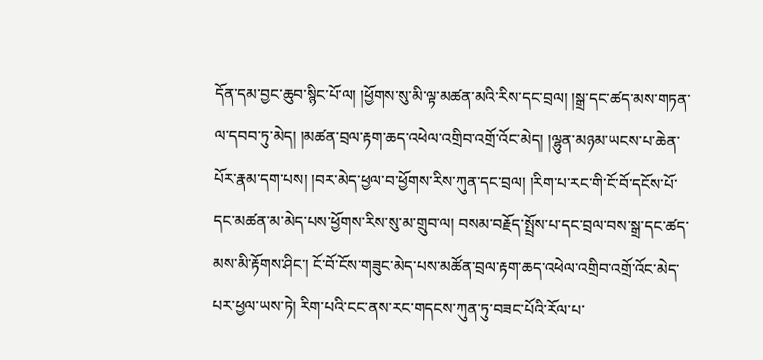དོན་དམ་བྱང་ཆུབ་སྙིང་པོ་ལ། །ཕྱོགས་སུ་མི་ལྟ་མཚན་མའི་རིས་དང་བྲལ། །སྒྲ་དང་ཚད་མས་གཏན་ལ་དབབ་ཏུ་མེད། །མཚན་བྲལ་རྟག་ཆད་འཕེལ་འགྲིབ་འགྲོ་འོང་མེད། །ལྷུན་མཉམ་ཡངས་པ་ཆེན་པོར་རྣམ་དག་པས། །བར་མེད་ཕྱལ་བ་ཕྱོགས་རིས་ཀུན་དང་བྲལ། །རིག་པ་རང་གི་ངོ་བོ་དངོས་པོ་དང་མཚན་མ་མེད་པས་ཕྱོགས་རིས་སུ་མ་གྲུབ་ལ། བསམ་བརྗོད་སྤྲོས་པ་དང་བྲལ་བས་སྒྲ་དང་ཚད་མས་མི་རྟོགས་ཤིང་། ངོ་བོ་ངོས་གཟུང་མེད་པས་མཚོན་བྲལ་རྟག་ཆད་འཕེལ་འགྲིབ་འགྲོ་འོང་མེད་པར་ཕྱལ་ཡས་ཏེ། རིག་པའི་ངང་ནས་རང་གདངས་ཀུན་ཏུ་བཟང་པོའི་རོལ་པ་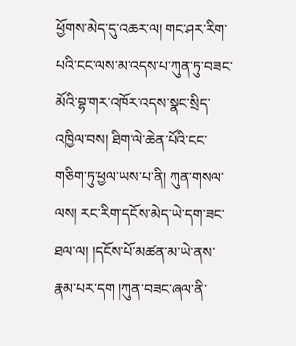ཕྱོགས་མེད་དུ་འཆར་ལ། གང་ཤར་རིག་པའི་ངང་ལས་མ་འདས་པ་ཀུན་ཏུ་བཟང་མོའི་བྷ་གར་འཁོར་འདས་སྣང་སྲིད་འཁྱིལ་བས། ཐིག་ལེ་ཆེན་པོའི་ངང་གཅིག་ཏུ་ཕྱལ་ཡས་པ་ནི། ཀུན་གསལ་ལས། རང་རིག་དངོས་མེད་ཡེ་དག་ཟང་ཐལ་ལ། །དངོས་པོ་མཚན་མ་ཡེ་ནས་རྣམ་པར་དག །ཀུན་བཟང་ཞལ་ནི་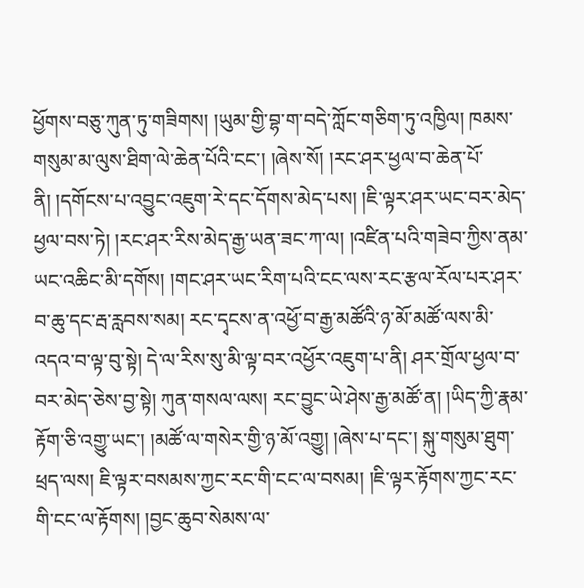ཕྱོགས་བཅུ་ཀུན་ཏུ་གཟིགས། །ཡུམ་གྱི་བྷ་ག་བདེ་ཀློང་གཅིག་ཏུ་འཁྱིལ། ཁམས་གསུམ་མ་ལུས་ཐིག་ལེ་ཆེན་པོའི་ངང་། །ཞེས་སོ། །རང་ཤར་ཕྱལ་བ་ཆེན་པོ་ནི། །དགོངས་པ་འབྱུང་འཇུག་རེ་དང་དོགས་མེད་པས། །ཇི་ལྟར་ཤར་ཡང་བར་མེད་ཕྱལ་བས་ཏེ། །རང་ཤར་རིས་མེད་རྒྱ་ཡན་ཟང་ཀ་ལ། །འཛིན་པའི་གཟེབ་ཀྱིས་ནམ་ཡང་འཆིང་མི་དགོས། །གང་ཤར་ཡང་རིག་པའི་ངང་ལས་རང་རྩལ་རོལ་པར་ཤར་བ་ཆུ་དང་རྦ་རླབས་སམ། རང་དྭངས་ན་འཕྱོ་བ་རྒྱ་མཚོའི་ཉ་མོ་མཚོ་ལས་མི་འདའ་བ་ལྟ་བུ་སྟེ། དེ་ལ་རིས་སུ་མི་ལྟ་བར་འཕྱོར་འཇུག་པ་ནི། ཤར་གྲོལ་ཕྱལ་བ་བར་མེད་ཅེས་བྱ་སྟེ། ཀུན་གསལ་ལས། རང་བྱུང་ཡེ་ཤེས་རྒྱ་མཚོ་ན། །ཡིད་ཀྱི་རྣམ་རྟོག་ཅི་འགྱུ་ཡང་། །མཚོ་ལ་གསེར་གྱི་ཉ་མོ་འགྱུ། །ཞེས་པ་དང་། སྐུ་གསུམ་ཐུག་ཕྲད་ལས། ཇི་ལྟར་བསམས་ཀྱང་རང་གི་ངང་ལ་བསམ། །ཇི་ལྟར་རྟོགས་ཀྱང་རང་གི་ངང་ལ་རྟོགས། །བྱང་ཆུབ་སེམས་ལ་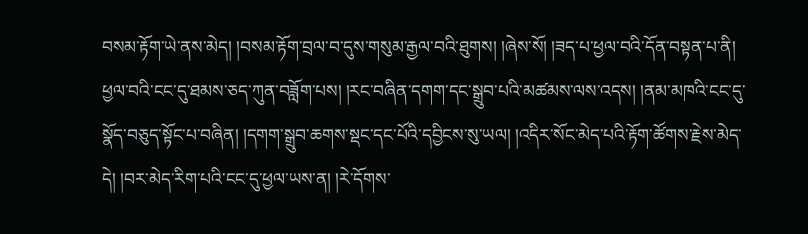བསམ་རྟོག་ཡེ་ནས་མེད། །བསམ་རྟོག་བྲལ་བ་དུས་གསུམ་རྒྱལ་བའི་ཐུགས། །ཞེས་སོ། །ཟད་པ་ཕྱལ་བའི་དོན་བསྟན་པ་ནི། ཕྱལ་བའི་ངང་དུ་ཐམས་ཅད་ཀུན་བཟློག་པས། །རང་བཞིན་དགག་དང་སྒྲུབ་པའི་མཚམས་ལས་འདས། །ནམ་མཁའི་ངང་དུ་སྣོད་བཅུད་སྟོང་པ་བཞིན། །དགག་སྒྲུབ་ཆགས་སྡང་དང་པོའི་དབྱིངས་སུ་ཡལ། །འདིར་སོང་མེད་པའི་རྟོག་ཚོགས་རྗེས་མེད་དེ། །བར་མེད་རིག་པའི་ངང་དུ་ཕྱལ་ཡས་ན། །རེ་དོགས་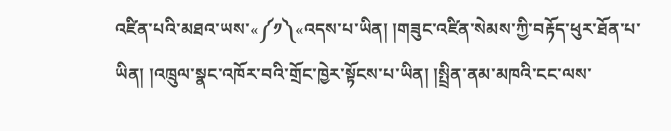འཛིན་པའི་མཐའ་ཡས་«༼༡༽«འདས་པ་ཡིན། །གཟུང་འཛིན་སེམས་ཀྱི་བརྟོད་ཕུར་ཐོན་པ་ཡིན། །འཁྲུལ་སྣང་འཁོར་བའི་གྲོང་ཁྱེར་སྟོངས་པ་ཡིན། །སྤྲིན་ནམ་མཁའི་ངང་ལས་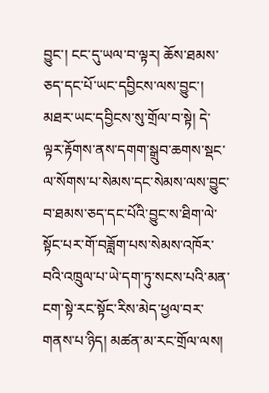བྱུང་། ངང་དུ་ཡལ་བ་ལྟར། ཆོས་ཐམས་ཅད་དང་པོ་ཡང་དབྱིངས་ལས་བྱུང་། མཐར་ཡང་དབྱིངས་སུ་གྲོལ་བ་སྟེ། དེ་ལྟར་རྟོགས་ནས་དགག་སྒྲུབ་ཆགས་སྡང་ལ་སོགས་པ་སེམས་དང་སེམས་ལས་བྱུང་བ་ཐམས་ཅད་དང་པོའི་བྱུང་ས་ཐིག་ལེ་སྟོང་པར་གོ་བཟློག་པས་སེམས་འཁོར་བའི་འཁྲུལ་པ་ཡེ་དག་ཏུ་སངས་པའི་མན་ངག་སྟེ་རང་སྟོང་རིས་མེད་ཕྱལ་བར་གནས་པ་ཉིད། མཚན་མ་རང་གྲོལ་ལས།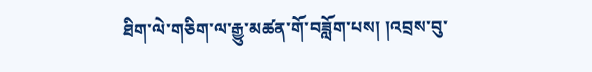ཐིག་ལེ་གཅིག་ལ་རྒྱུ་མཚན་གོ་བཟློག་པས། །འབྲས་བུ་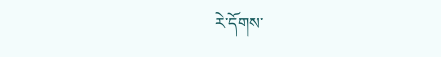རེ་དོགས་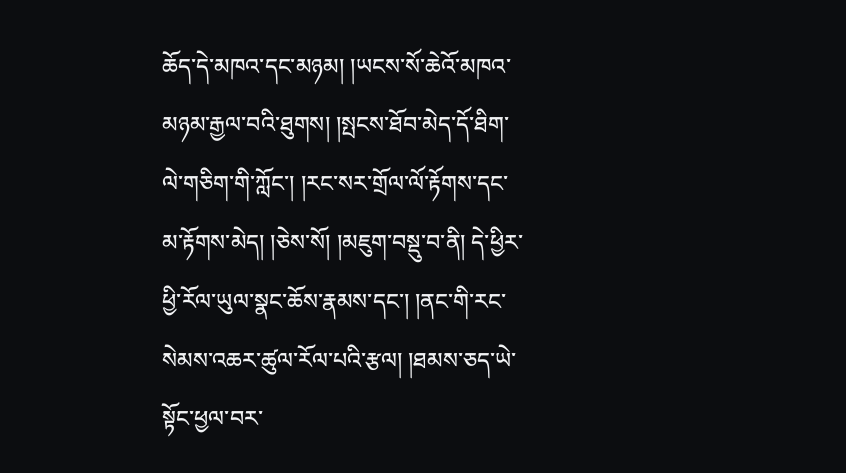ཆོད་དེ་མཁའ་དང་མཉམ། །ཡངས་སོ་ཆེའོ་མཁའ་མཉམ་རྒྱལ་བའི་ཐུགས། །སྤངས་ཐོབ་མེད་དོ་ཐིག་ལེ་གཅིག་གི་ཀློང་། །རང་སར་གྲོལ་ལོ་རྟོགས་དང་མ་རྟོགས་མེད། །ཅེས་སོ། །མཇུག་བསྡུ་བ་ནི། དེ་ཕྱིར་ཕྱི་རོལ་ཡུལ་སྣང་ཆོས་རྣམས་དང་། །ནང་གི་རང་སེམས་འཆར་ཚུལ་རོལ་པའི་རྩལ། །ཐམས་ཅད་ཡེ་སྟོང་ཕྱལ་བར་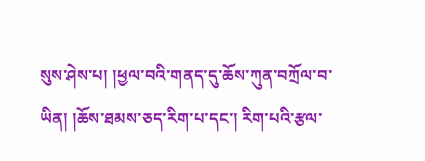སུས་ཤེས་པ། །ཕྱལ་བའི་གནད་དུ་ཆོས་ཀུན་བཀྲོལ་བ་ཡིན། །ཆོས་ཐམས་ཅད་རིག་པ་དང་། རིག་པའི་རྩལ་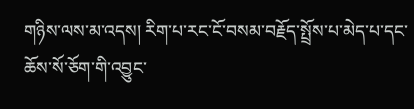གཉིས་ལས་མ་འདས། རིག་པ་རང་ངོ་བསམ་བརྗོད་སྤྲོས་པ་མེད་པ་དང་ཆོས་སོ་ཅོག་གི་འབྱུང་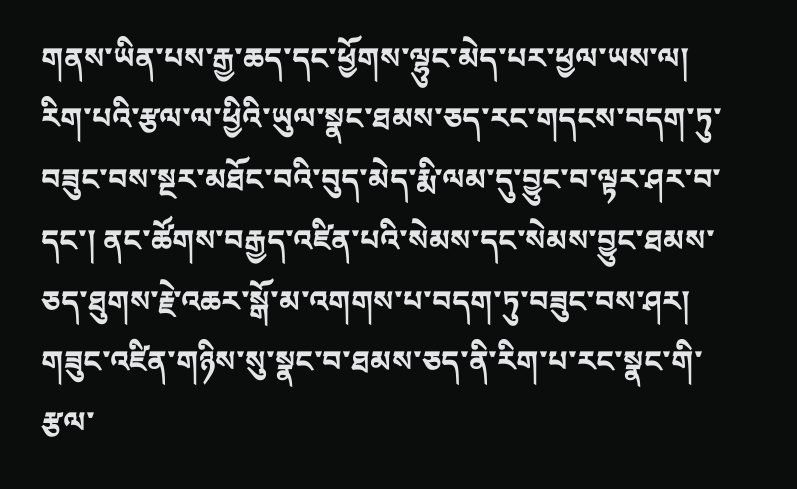གནས་ཡིན་པས་རྒྱ་ཆད་དང་ཕྱོགས་ལྷུང་མེད་པར་ཕྱལ་ཡས་ལ། རིག་པའི་རྩལ་ལ་ཕྱིའི་ཡུལ་སྣང་ཐམས་ཅད་རང་གདངས་བདག་ཏུ་བཟུང་བས་སྔར་མཐོང་བའི་བུད་མེད་རྨི་ལམ་དུ་བྱུང་བ་ལྟར་ཤར་བ་དང་། ནང་ཚོགས་བརྒྱད་འཛིན་པའི་སེམས་དང་སེམས་བྱུང་ཐམས་ཅད་ཐུགས་རྗེ་འཆར་སྒོ་མ་འགགས་པ་བདག་ཏུ་བཟུང་བས་ཤར། གཟུང་འཛིན་གཉིས་སུ་སྣང་བ་ཐམས་ཅད་ནི་རིག་པ་རང་སྣང་གི་རྩལ་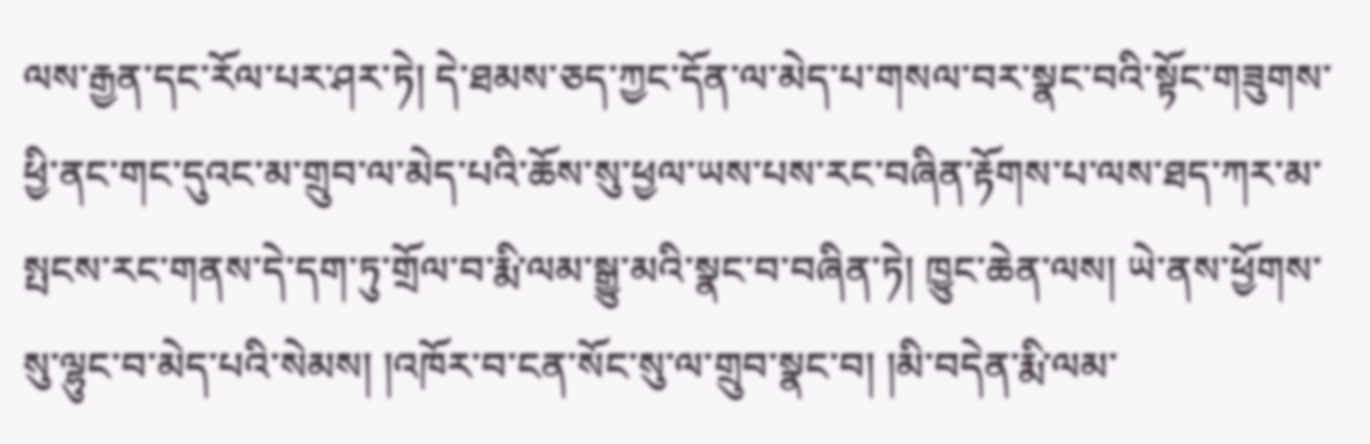ལས་རྒྱན་དང་རོལ་པར་ཤར་ཏེ། དེ་ཐམས་ཅད་ཀྱང་དོན་ལ་མེད་པ་གསལ་བར་སྣང་བའི་སྟོང་གཟུགས་ཕྱི་ནང་གང་དུའང་མ་གྲུབ་ལ་མེད་པའི་ཆོས་སུ་ཕྱལ་ཡས་པས་རང་བཞིན་རྟོགས་པ་ལས་ཐད་ཀར་མ་སྤངས་རང་གནས་དེ་དག་ཏུ་གྲོལ་བ་རྨི་ལམ་སྒྱུ་མའི་སྣང་བ་བཞིན་ཏེ། ཁྱུང་ཆེན་ལས། ཡེ་ནས་ཕྱོགས་སུ་ལྷུང་བ་མེད་པའི་སེམས། །འཁོར་བ་ངན་སོང་སུ་ལ་གྲུབ་སྣང་བ། །མི་བདེན་རྨི་ལམ་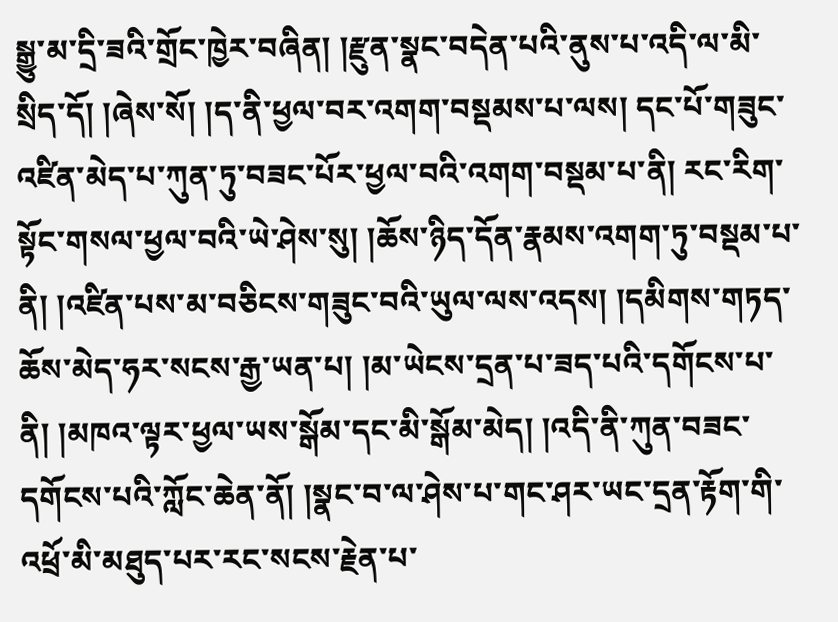སྒྱུ་མ་དྲི་ཟའི་གྲོང་ཁྱེར་བཞིན། །རྫུན་སྣང་བདེན་པའི་ནུས་པ་འདི་ལ་མི་སྲིད་དོ། །ཞེས་སོ། །ད་ནི་ཕྱལ་བར་འགག་བསྡམས་པ་ལས། དང་པོ་གཟུང་འཛིན་མེད་པ་ཀུན་ཏུ་བཟང་པོར་ཕྱལ་བའི་འགག་བསྡམ་པ་ནི། རང་རིག་སྟོང་གསལ་ཕྱལ་བའི་ཡེ་ཤེས་སུ། །ཆོས་ཉིད་དོན་རྣམས་འགག་ཏུ་བསྡམ་པ་ནི། །འཛིན་པས་མ་བཅིངས་གཟུང་བའི་ཡུལ་ལས་འདས། །དམིགས་གཏད་ཆོས་མེད་ཧར་སངས་རྒྱ་ཡན་པ། །མ་ཡེངས་དྲན་པ་ཟད་པའི་དགོངས་པ་ནི། །མཁའ་ལྟར་ཕྱལ་ཡས་སྒོམ་དང་མི་སྒོམ་མེད། །འདི་ནི་ཀུན་བཟང་དགོངས་པའི་ཀློང་ཆེན་ནོ། །སྣང་བ་ལ་ཤེས་པ་གང་ཤར་ཡང་དྲན་རྟོག་གི་འཕྲོ་མི་མཐུད་པར་རང་སངས་རྗེན་པ་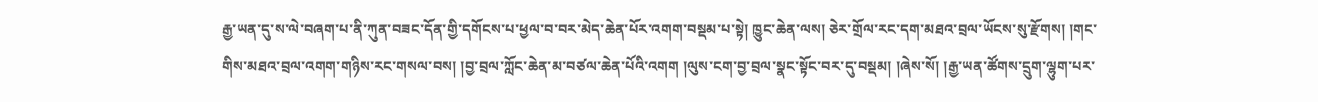རྒྱ་ཡན་དུ་ས་ལེ་བཞག་པ་ནི་ཀུན་བཟང་དོན་གྱི་དགོངས་པ་ཕྱལ་བ་བར་མེད་ཆེན་པོར་འགག་བསྡམ་པ་སྟེ། ཁྱུང་ཆེན་ལས། ཅེར་གྲོལ་རང་དག་མཐའ་བྲལ་ཡོངས་སུ་རྫོགས། །གང་གིས་མཐའ་བྲལ་འགག་གཉིས་རང་གསལ་བས། །བྱ་བྲལ་ཀློང་ཆེན་མ་བཙལ་ཆེན་པོའི་འགག །ལུས་ངག་བྱ་བྲལ་སྣང་སྟོང་བར་དུ་བསྡམ། །ཞེས་སོ། །རྒྱ་ཡན་ཚོགས་དྲུག་ལྷུག་པར་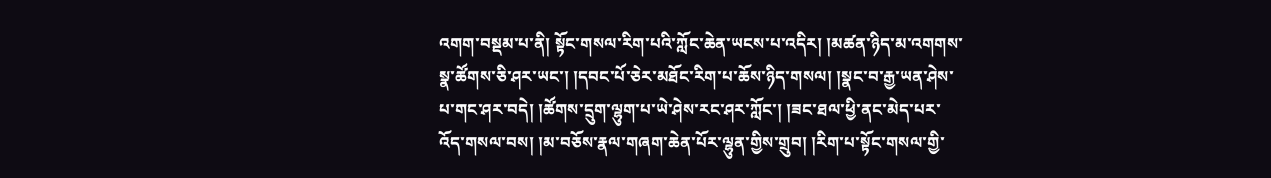འགག་བསྡམ་པ་ནི། སྟོང་གསལ་རིག་པའི་ཀློང་ཆེན་ཡངས་པ་འདིར། །མཚན་ཉིད་མ་འགགས་སྣ་ཚོགས་ཅི་ཤར་ཡང་། །དབང་པོ་ཅེར་མཐོང་རིག་པ་ཆོས་ཉིད་གསལ། །སྣང་བ་རྒྱ་ཡན་ཤེས་པ་གང་ཤར་བདེ། །ཚོགས་དྲུག་ལྷུག་པ་ཡེ་ཤེས་རང་ཤར་ཀློང་། །ཟང་ཐལ་ཕྱི་ནང་མེད་པར་འོད་གསལ་བས། །མ་བཅོས་རྣལ་གཞག་ཆེན་པོར་ལྷུན་གྱིས་གྲུབ། །རིག་པ་སྟོང་གསལ་གྱི་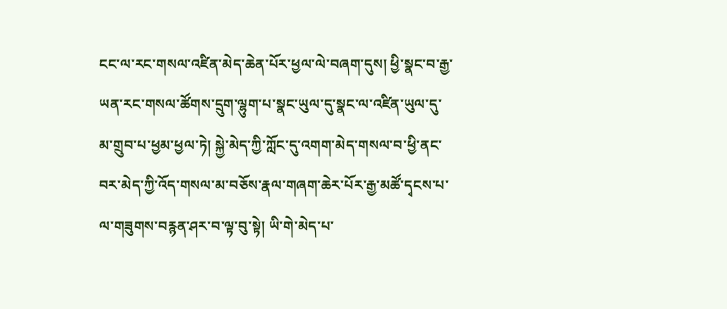ངང་ལ་རང་གསལ་འཛིན་མེད་ཆེན་པོར་ཕྱལ་ལེ་བཞག་དུས། ཕྱི་སྣང་བ་རྒྱ་ཡན་རང་གསལ་ཚོགས་དྲུག་ལྷུག་པ་སྣང་ཡུལ་དུ་སྣང་ལ་འཛིན་ཡུལ་དུ་མ་གྲུབ་པ་ཕྱམ་ཕྱལ་ཏེ། སྐྱེ་མེད་ཀྱི་ཀློང་དུ་འགག་མེད་གསལ་བ་ཕྱི་ནང་བར་མེད་ཀྱི་འོད་གསལ་མ་བཅོས་རྣལ་གཞག་ཆེར་པོར་རྒྱ་མཚོ་དྭངས་པ་ལ་གཟུགས་བརྙན་ཤར་བ་ལྟ་བུ་སྟེ། ཡི་གེ་མེད་པ་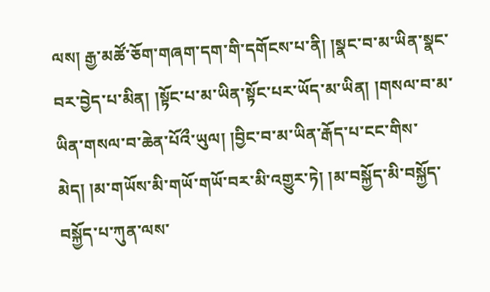ལས། རྒྱ་མཚོ་ཅོག་གཞག་དག་གི་དགོངས་པ་ནི། །སྣང་བ་མ་ཡིན་སྣང་བར་བྱེད་པ་མིན། །སྟོང་པ་མ་ཡིན་སྟོང་པར་ཡོད་མ་ཡིན། །གསལ་བ་མ་ཡིན་གསལ་བ་ཆེན་པོའྀ་ཡུལ། །བྱིང་བ་མ་ཡིན་རྒོད་པ་ངང་གིས་མེད། །མ་གཡོས་མི་གཡོ་གཡོ་བར་མི་འགྱུར་ཏེ། །མ་བསྐྱོད་མི་བསྐྱོད་བསྐྱོད་པ་ཀུན་ལས་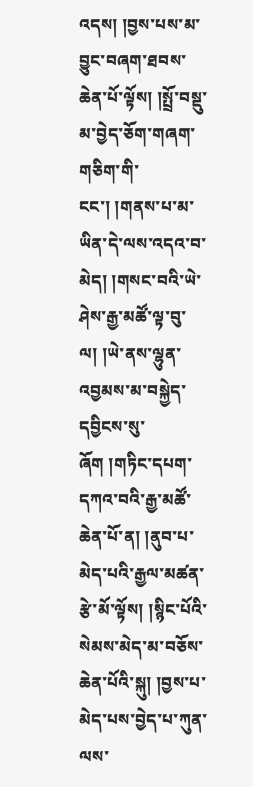འདས། །བྱས་པས་མ་བྱུང་བཞག་ཐབས་ཆེན་པོ་ལྟོས། །སྤྲོ་བསྡུ་མ་བྱེད་ཅོག་གཞག་གཅིག་གི་ངང་། །གནས་པ་མ་ཡིན་དེ་ལས་འདའ་བ་མེད། །གསང་བའི་ཡེ་ཤེས་རྒྱ་མཚོ་ལྟ་བུ་ལ། །ཡེ་ནས་ལྷུན་འབྱམས་མ་བསྐྱེད་དབྱིངས་སུ་ཞོག །གཏིང་དཔག་དཀའ་བའི་རྒྱ་མཚོ་ཆེན་པོ་ན། །ནུབ་པ་མེད་པའི་རྒྱལ་མཚན་རྩེ་མོ་ལྟོས། །སྙིང་པོའི་སེམས་མེད་མ་བཅོས་ཆེན་པོའི་སྐུ། །བྱས་པ་མེད་པས་བྱེད་པ་ཀུན་ལས་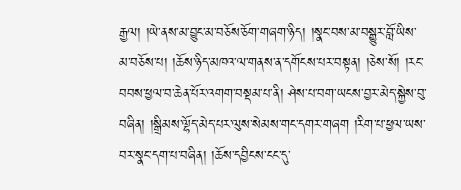རྒྱལ། །ཡེ་ནས་མ་བྱུང་མ་བཅོས་ཅོག་གཞག་ཉིད། །སྣང་བས་མ་བསྒྱུར་བློ་ཡིས་མ་བཅོས་པ། །ཆོས་ཉིད་མཁའ་ལ་གནས་ན་དགོངས་པར་བསྟན། །ཅེས་སོ། །རང་བབས་ཕྱལ་བ་ཆེན་པོར་འགག་བསྡམ་པ་ནི། ཤེས་པ་བག་ཡངས་བྱར་མེད་སྐྱེས་བུ་བཞིན། །སྒྲིམས་ལྷོད་མེད་པར་ལུས་སེམས་གང་དགར་གཞག །རིག་པ་ཕྱལ་ཡས་བར་སྣང་དག་པ་བཞིན། །ཆོས་དབྱིངས་ངང་དུ་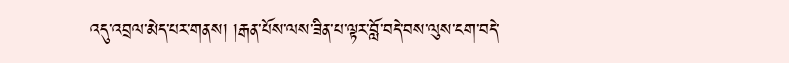འདུ་འབྲལ་མེད་པར་གནས། །རྒན་པོས་ལས་ཟིན་པ་ལྟར་བློ་བདེ་བས་ལུས་ངག་བདེ་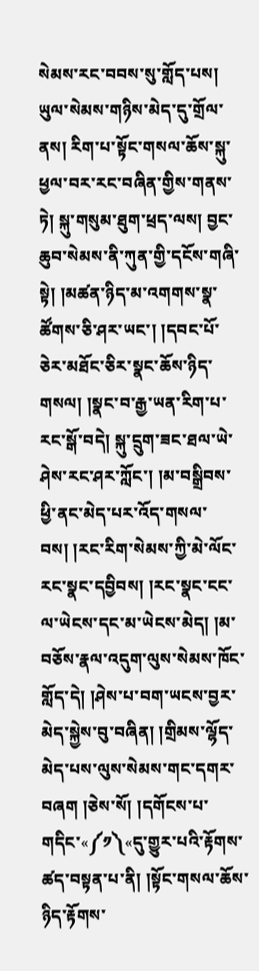སེམས་རང་བབས་སུ་གློད་པས། ཡུལ་སེམས་གཉིས་མེད་དུ་གྲོལ་ནས། རིག་པ་སྟོང་གསལ་ཆོས་སྐུ་ཕྱལ་བར་རང་བཞིན་གྱིས་གནས་ཏེ། སྐུ་གསུམ་ཐུག་ཕྲད་ལས། བྱང་ཆུབ་སེམས་ནི་ཀུན་གྱི་དངོས་གཞི་སྟེ། །མཚན་ཉིད་མ་འགགས་སྣ་ཚོགས་ཅི་ཤར་ཡང་། །དབང་པོ་ཅེར་མཐོང་ཅིར་སྣང་ཆོས་ཉིད་གསལ། །སྣང་བ་རྒྱ་ཡན་རིག་པ་རང་སྒོ་བདེ། སྐུ་དྲུག་ཟང་ཐལ་ཡེ་ཤེས་རང་ཤར་ཀློང་། །མ་བསྒྲིབས་ཕྱི་ནང་མེད་པར་འོད་གསལ་བས། །རང་རིག་སེམས་ཀྱི་མེ་ལོང་རང་སྣང་དབྱིབས། །རང་སྣང་ངང་ལ་ཡེངས་དང་མ་ཡེངས་མེད། །མ་བཅོས་རྣལ་འདུག་ལུས་སེམས་ཁོང་གློད་དེ། །ཤེས་པ་བག་ཡངས་བྱར་མེད་སྐྱེས་བུ་བཞིན། །གྲིམས་ལྷོད་མེད་པས་ལུས་སེམས་གང་དགར་བཞག །ཅེས་སོ། །དགོངས་པ་གདིང་«༼༡༽«དུ་གྱུར་པའི་རྟོགས་ཚད་བསྟན་པ་ནི། །སྟོང་གསལ་ཆོས་ཉིད་རྟོགས་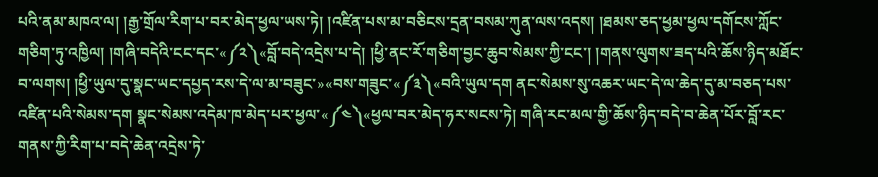པའི་ནམ་མཁའ་ལ། །རྒྱ་གྲོལ་རིག་པ་བར་མེད་ཕྱལ་ཡས་ཏེ། །འཛིན་པས་མ་བཅིངས་དྲན་བསམ་ཀུན་ལས་འདས། །ཐམས་ཅད་ཕྱམ་ཕྱལ་དགོངས་ཀློང་གཅིག་ཏུ་འཁྱིལ། །གཞི་བདེའི་ངང་དང་«༼༢༽«བློ་བདེ་འདྲེས་པ་དེ། །ཕྱི་ནང་རོ་གཅིག་བྱང་ཆུབ་སེམས་ཀྱི་ངང་། །གནས་ལུགས་ཟད་པའི་ཆོས་ཉིད་མཐོང་བ་ལགས། །ཕྱི་ཡུལ་དུ་སྣང་ཡང་དཔྱད་རས་དེ་ལ་མ་བཟུང་»«བས་གཟུང་«༼༣༽«བའི་ཡུལ་དག ནང་སེམས་སུ་འཆར་ཡང་དེ་ལ་ཆེད་དུ་མ་བཅད་པས་འཛིན་པའི་སེམས་དག སྣང་སེམས་འདེམ་ཁ་མེད་པར་ཕྱལ་«༼༤༽«ཕྱལ་བར་མེད་ཧར་སངས་ཏེ། གཞི་རང་མལ་གྱི་ཆོས་ཉིད་བདེ་བ་ཆེན་པོར་བློ་རང་གནས་ཀྱི་རིག་པ་བདེ་ཆེན་འདྲེས་ཏེ་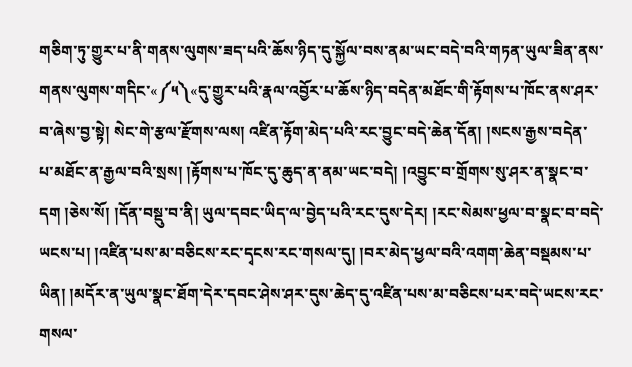གཅིག་ཏུ་གྱུར་པ་ནི་གནས་ལུགས་ཟད་པའི་ཆོས་ཉིད་དུ་སྐྱོལ་བས་ནམ་ཡང་བདེ་བའི་གཏན་ཡུལ་ཟིན་ནས་གནས་ལུགས་གདིང་«༼༥༽«དུ་གྱུར་པའི་རྣལ་འབྱོར་པ་ཆོས་ཉིད་བདེན་མཐོང་གི་རྟོགས་པ་ཁོང་ནས་ཤར་བ་ཞེས་བྱ་སྟེ། སེང་གེ་རྩལ་རྫོགས་ལས། འཛིན་རྟོག་མེད་པའི་རང་བྱུང་བདེ་ཆེན་དོན། །སངས་རྒྱས་བདེན་པ་མཐོང་ན་རྒྱལ་བའི་སྲས། །རྟོགས་པ་ཁོང་དུ་ཆུད་ན་ནམ་ཡང་བདེ། །འབྱུང་བ་གྲོགས་སུ་ཤར་ན་སྣང་བ་དག །ཅེས་སོ། །དོན་བསྡུ་བ་ནི། ཡུལ་དབང་ཡིད་ལ་བྱེད་པའི་རང་དུས་དེར། །རང་སེམས་ཕྱལ་བ་སྣང་བ་བདེ་ཡངས་པ། །འཛིན་པས་མ་བཅིངས་རང་དྭངས་རང་གསལ་དུ། །བར་མེད་ཕྱལ་བའི་འགག་ཆེན་བསྡམས་པ་ཡིན། །མདོར་ན་ཡུལ་སྣང་ཐོག་དེར་དབང་ཤེས་ཤར་དུས་ཆེད་དུ་འཛིན་པས་མ་བཅིངས་པར་བདེ་ཡངས་རང་གསལ་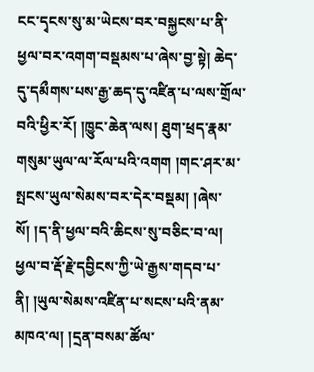ངང་དྭངས་སུ་མ་ཡེངས་བར་བསྐྱངས་པ་ནི་ཕྱལ་བར་འགག་བསྡམས་པ་ཞེས་བྱ་སྟེ། ཆེད་དུ་དམྀགས་པས་རྒྱ་ཆད་དུ་འཛིན་པ་ལས་གྲོལ་བའི་ཕྱིར་རོ། །ཁྱུང་ཆེན་ལས། ཐུག་ཕྲད་རྣམ་གསུམ་ཡུལ་ལ་རོལ་པའི་འགག །གང་ཤར་མ་སྤངས་ཡུལ་སེམས་བར་དེར་བསྡམ། །ཞེས་སོ། །ད་ནི་ཕྱལ་བའི་ཆིངས་སུ་བཅིང་བ་ལ། ཕྱལ་བ་རྡོ་རྗེ་དབྱིངས་ཀྱི་ཡེ་རྒྱས་གདབ་པ་ནི། །ཡུལ་སེམས་འཛིན་པ་སངས་པའི་ནམ་མཁའ་ལ། །དྲན་བསམ་ཚོལ་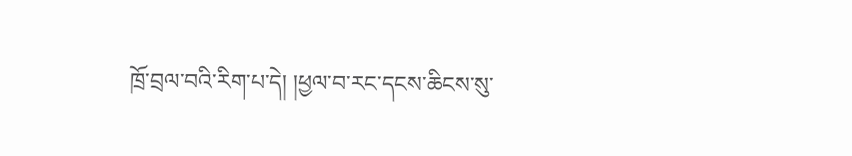ཁྲོ་བྲལ་བའི་རིག་པ་དེ། །ཕྱལ་བ་རང་དངས་ཆིངས་སུ་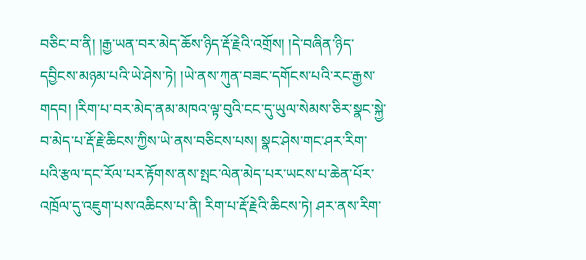བཅིང་བ་ནི། །རྒྱ་ཡན་བར་མེད་ཆོས་ཉིད་རྡོ་རྗེའི་འགྲོས། །དེ་བཞིན་ཉིད་དབྱིངས་མཉམ་པའི་ཡེ་ཤེས་ཏེ། །ཡེ་ནས་ཀུན་བཟང་དགོངས་པའི་རང་རྒྱས་གདབ། །རིག་པ་བར་མེད་ནམ་མཁའ་ལྟ་བུའི་ངང་དུ་ཡུལ་སེམས་ཅིར་སྣང་སྐྱེ་བ་མེད་པ་རྡོ་རྗེ་ཆིངས་ཀྱིས་ཡེ་ནས་བཅིངས་པས། སྣང་ཤེས་གང་ཤར་རིག་པའི་རྩལ་དང་རོལ་པར་རྟོགས་ནས་སྤང་ལེན་མེད་པར་ཡངས་པ་ཆེན་པོར་འཁྲོལ་དུ་འཇུག་པས་འཆིངས་པ་ནི། རིག་པ་རྡོ་རྗེའི་ཆིངས་ཏེ། ཤར་ནས་རིག་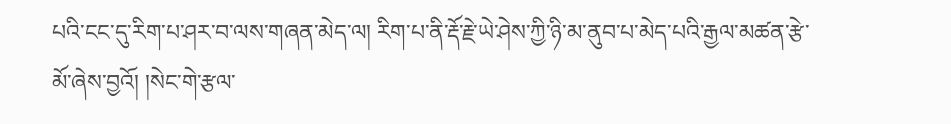པའི་ངང་དུ་རིག་པ་ཤར་བ་ལས་གཞན་མེད་ལ། རིག་པ་ནི་རྡོ་རྗེ་ཡེ་ཤེས་ཀྱི་ཉི་མ་ནུབ་པ་མེད་པའི་རྒྱལ་མཚན་རྩེ་མོ་ཞེས་བྱའོ། །སེང་གེ་རྩལ་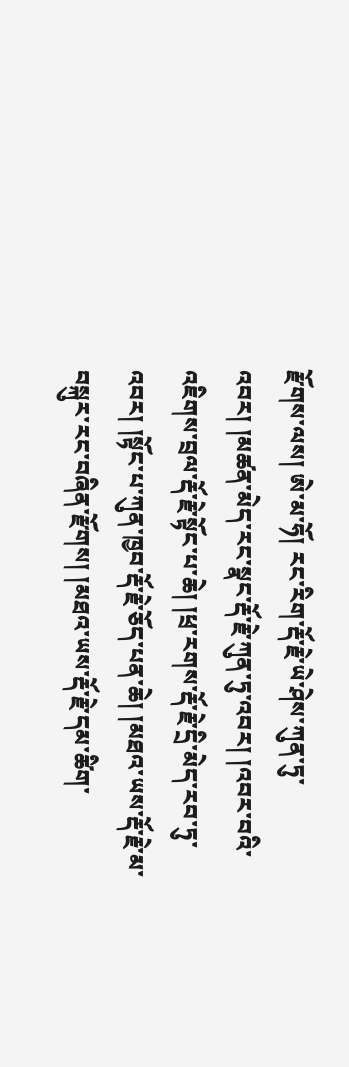རྫོགས་ལས། ཨེ་མ་ཧོ། རང་རིག་རྡོ་རྗེ་ཡེ་ཤེས་ཀུན་ཏུ་འབར། །མཚན་མེད་རང་སྣང་རྡོ་རྗེ་ཀུན་ཏུ་འབར། །འབར་བའི་འཇིགས་བྲལ་རྡོ་རྗེ་སྟོང་པ་ཆེ། །ཕྲ་རགས་རྡོ་རྗེ་དྲི་མེད་རབ་ཏུ་འབར། །སྟོང་པ་ཀུན་ཁྱབ་རྡོ་རྗེ་ཅོད་པན་ཆེ། །མཐའ་ཡས་རྡོ་རྗེ་མ་བསྐུར་རང་བཞིན་རྫོགས། །མཐའ་ཡས་རྡོ་རྗེ་དམ་ཚིག་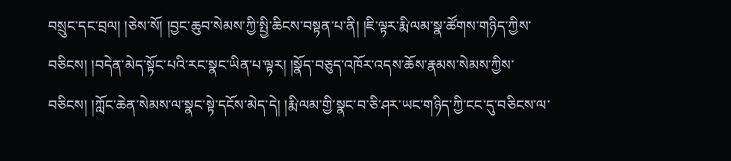བསྲུང་དང་བྲལ། །ཅེས་སོ། །བྱང་ཆུབ་སེམས་ཀྱི་སྤྱི་ཆིངས་བསྟན་པ་ནི། །ཇི་ལྟར་རྨི་ལམ་སྣ་ཚོགས་གཉིད་ཀྱིས་བཅིངས། །བདེན་མེད་སྟོང་པའི་རང་སྣང་ཡིན་པ་ལྟར། །སྣོད་བཅུད་འཁོར་འདས་ཆོས་རྣམས་སེམས་ཀྱིས་བཅིངས། །ཀློང་ཆེན་སེམས་ལ་སྣང་སྟེ་དངོས་མེད་དེ། །རྨི་ལམ་གྱི་སྣང་བ་ཅི་ཤར་ཡང་གཉིད་ཀྱི་ངང་དུ་བཅིངས་ལ་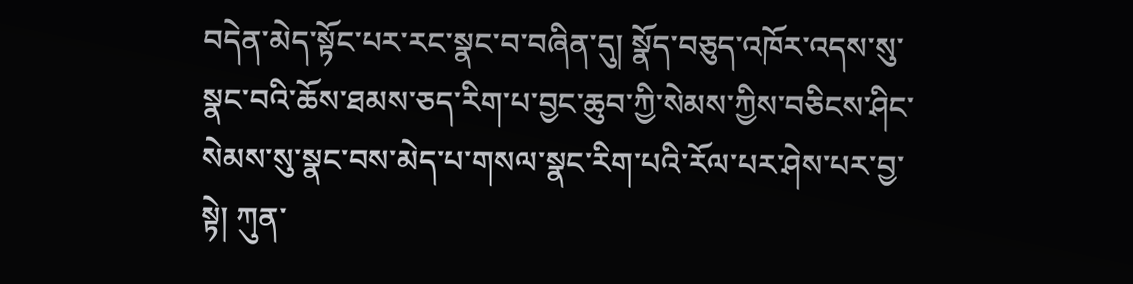བདེན་མེད་སྟོང་པར་རང་སྣང་བ་བཞིན་དུ། སྣོད་བཅུད་འཁོར་འདས་སུ་སྣང་བའི་ཆོས་ཐམས་ཅད་རིག་པ་བྱང་ཆུབ་ཀྱི་སེམས་ཀྱིས་བཅིངས་ཤིང་སེམས་སུ་སྣང་བས་མེད་པ་གསལ་སྣང་རིག་པའི་རོལ་པར་ཤེས་པར་བྱ་སྟེ། ཀུན་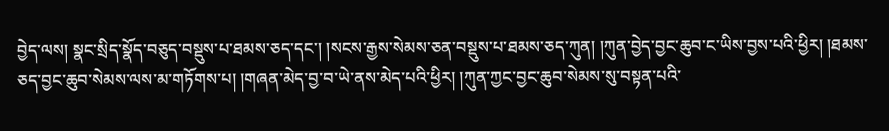བྱེད་ལས། སྣང་སྲིད་སྣོད་བཅུད་བསྡུས་པ་ཐམས་ཅད་དང་། །སངས་རྒྱས་སེམས་ཅན་བསྡུས་པ་ཐམས་ཅད་ཀུན། །ཀུན་བྱེད་བྱང་ཆུབ་ང་ཡིས་བྱས་པའི་ཕྱིར། །ཐམས་ཅད་བྱང་ཆུབ་སེམས་ལས་མ་གཏོགས་པ། །གཞན་མེད་བྱ་བ་ཡེ་ནས་མེད་པའི་ཕྱིར། །ཀུན་ཀྱང་བྱང་ཆུབ་སེམས་སུ་བསྟན་པའི་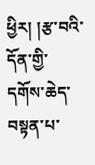ཕྱིར། །རྩ་བའི་དོན་གྱི་དགོས་ཆེད་བསྟན་པ་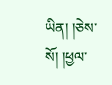ཡིན། །ཅེས་སོ། །ཕྱལ་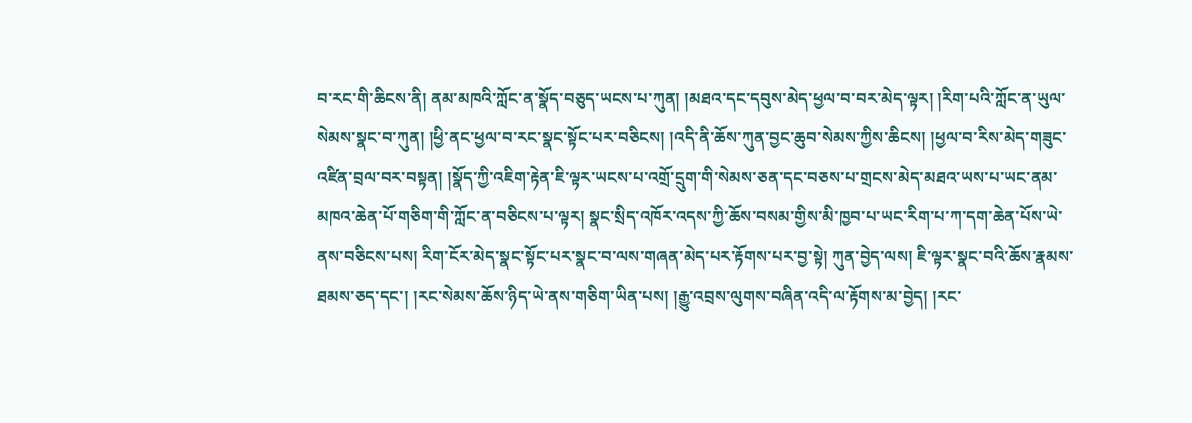བ་རང་གི་ཆིངས་ནི། ནམ་མཁའི་ཀློང་ན་སྣོད་བཅུད་ཡངས་པ་ཀུན། །མཐའ་དང་དབུས་མེད་ཕྱལ་བ་བར་མེད་ལྟར། །རིག་པའི་ཀློང་ན་ཡུལ་སེམས་སྣང་བ་ཀུན། །ཕྱི་ནང་ཕྱལ་བ་རང་སྣང་སྟོང་པར་བཅིངས། །འདི་ནི་ཆོས་ཀུན་བྱང་ཆུབ་སེམས་ཀྱིས་ཆིངས། །ཕྱལ་བ་རིས་མེད་གཟུང་འཛིན་བྲལ་བར་བསྟན། །སྣོད་ཀྱི་འཇིག་རྟེན་ཇི་ལྟར་ཡངས་པ་འགྲོ་དྲུག་གི་སེམས་ཅན་དང་བཅས་པ་གྲངས་མེད་མཐའ་ཡས་པ་ཡང་ནམ་མཁའ་ཆེན་པོ་གཅིག་གི་ཀློང་ན་བཅིངས་པ་ལྟར། སྣང་སྲིད་འཁོར་འདས་ཀྱི་ཆོས་བསམ་གྱིས་མི་ཁྱབ་པ་ཡང་རིག་པ་ཀ་དག་ཆེན་པོས་ཡེ་ནས་བཅིངས་པས། རིག་ངོར་མེད་སྣང་སྟོང་པར་སྣང་བ་ལས་གཞན་མེད་པར་རྟོགས་པར་བྱ་སྟེ། ཀུན་བྱེད་ལས། ཇི་ལྟར་སྣང་བའི་ཆོས་རྣམས་ཐམས་ཅད་དང་། །རང་སེམས་ཆོས་ཉིད་ཡེ་ནས་གཅིག་ཡིན་པས། །རྒྱུ་འབྲས་ལུགས་བཞིན་འདི་ལ་རྟོགས་མ་བྱེད། །རང་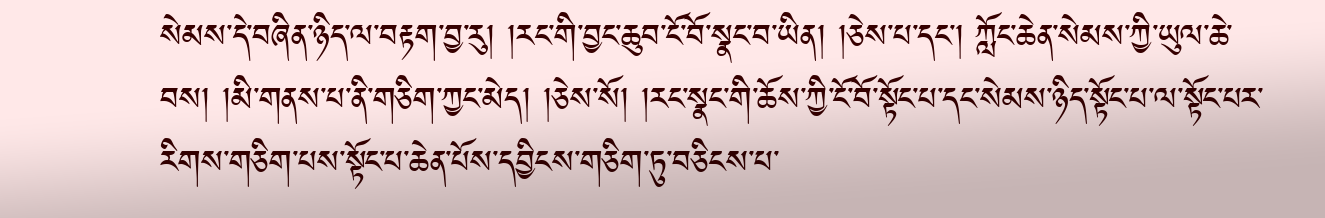སེམས་དེ་བཞིན་ཉིད་ལ་བརྟག་བྱ་རུ། །རང་གི་བྱང་ཆུབ་ངོ་བོ་སྣང་བ་ཡིན། །ཅེས་པ་དང་། ཀློང་ཆེན་སེམས་ཀྱི་ཡུལ་ཆེ་བས། །མི་གནས་པ་ནི་གཅིག་ཀྱང་མེད། །ཅེས་སོ། །རང་སྣང་གི་ཆོས་ཀྱི་ངོ་བོ་སྟོང་པ་དང་སེམས་ཉིད་སྟོང་པ་ལ་སྟོང་པར་རིགས་གཅིག་པས་སྟོང་པ་ཆེན་པོས་དབྱིངས་གཅིག་ཏུ་བཅིངས་པ་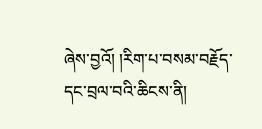ཞེས་བྱའོ། །རིག་པ་བསམ་བརྗོད་དང་བྲལ་བའི་ཆིངས་ནི།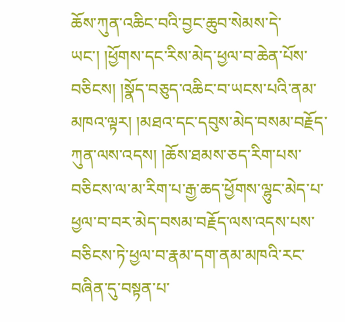ཆོས་ཀུན་འཆིང་བའི་བྱང་ཆུབ་སེམས་དེ་ཡང་། །ཕྱོགས་དང་རིས་མེད་ཕྱལ་བ་ཆེན་པོས་བཅིངས། །སྣོད་བཅུད་འཆིང་བ་ཡངས་པའི་ནམ་མཁའ་ལྟར། །མཐའ་དང་དབུས་མེད་བསམ་བརྗོད་ཀུན་ལས་འདས། །ཆོས་ཐམས་ཅད་རིག་པས་བཅིངས་ལ་མ་རིག་པ་རྒྱ་ཆད་ཕྱོགས་ལྷུང་མེད་པ་ཕྱལ་བ་བར་མེད་བསམ་བརྗོད་ལས་འདས་པས་བཅིངས་ཏེ་ཕྱལ་བ་རྣམ་དག་ནམ་མཁའི་རང་བཞིན་དུ་བསྟན་པ་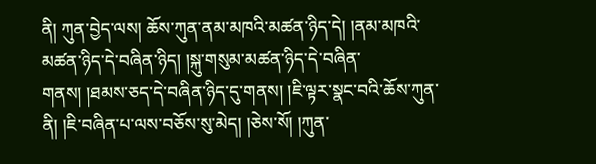ནི། ཀུན་བྱེད་ལས། ཆོས་ཀུན་ནམ་མཁའི་མཚན་ཉིད་དེ། །ནམ་མཁའི་མཚན་ཉིད་དེ་བཞིན་ཉིད། །སྐུ་གསུམ་མཚན་ཉིད་དེ་བཞིན་གནས། །ཐམས་ཅད་དེ་བཞིན་ཉིད་དུ་གནས། །ཇི་ལྟར་སྣང་བའི་ཆོས་ཀུན་ནི། །ཇི་བཞིན་པ་ལས་བཅོས་སུ་མེད། །ཅེས་སོ། །ཀུན་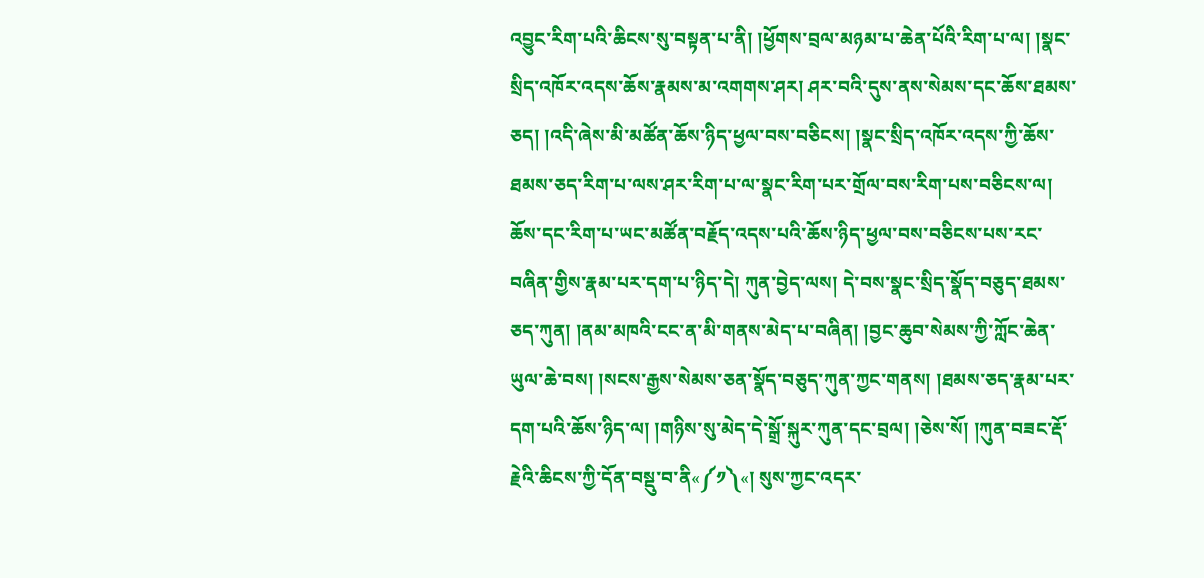འབྱུང་རིག་པའི་ཆིངས་སུ་བསྟན་པ་ནི། །ཕྱོགས་བྲལ་མཉམ་པ་ཆེན་པོའི་རིག་པ་ལ། །སྣང་སྲིད་འཁོར་འདས་ཆོས་རྣམས་མ་འགགས་ཤར། ཤར་བའི་དུས་ནས་སེམས་དང་ཆོས་ཐམས་ཅད། །འདི་ཞེས་མི་མཚོན་ཆོས་ཉིད་ཕྱལ་བས་བཅིངས། །སྣང་སྲིད་འཁོར་འདས་ཀྱི་ཆོས་ཐམས་ཅད་རིག་པ་ལས་ཤར་རིག་པ་ལ་སྣང་རིག་པར་གྲོལ་བས་རིག་པས་བཅིངས་ལ། ཆོས་དང་རིག་པ་ཡང་མཚོན་བརྗོད་འདས་པའི་ཆོས་ཉིད་ཕྱལ་བས་བཅིངས་པས་རང་བཞིན་གྱིས་རྣམ་པར་དག་པ་ཉིད་དེ། ཀུན་བྱེད་ལས། དེ་བས་སྣང་སྲིད་སྣོད་བཅུད་ཐམས་ཅད་ཀུན། །ནམ་མཁའི་ངང་ན་མི་གནས་མེད་པ་བཞིན། །བྱང་ཆུབ་སེམས་ཀྱི་ཀློང་ཆེན་ཡུལ་ཆེ་བས། །སངས་རྒྱས་སེམས་ཅན་སྣོད་བཅུད་ཀུན་ཀྱང་གནས། །ཐམས་ཅད་རྣམ་པར་དག་པའི་ཆོས་ཉིད་ལ། །གཉིས་སུ་མེད་དེ་སྒྲོ་སྐུར་ཀུན་དང་བྲལ། །ཅེས་སོ། །ཀུན་བཟང་རྡོ་རྗེའི་ཆིངས་ཀྱི་དོན་བསྡུ་བ་ནི«༼༡༽«། སུས་ཀྱང་འདར་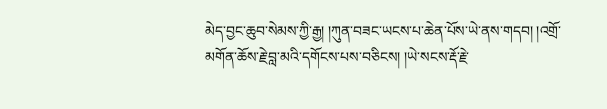མེད་བྱང་ཆུབ་སེམས་ཀྱི་རྒྱ། །ཀུན་བཟང་ཡངས་པ་ཆེན་པོས་ཡེ་ནས་གདབ། །འགྲོ་མགོན་ཆོས་རྗེ་བླ་མའི་དགོངས་པས་བཅིངས། །ཡེ་སངས་རྡོ་རྗེ་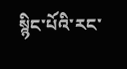སྙིང་པོའི་རང་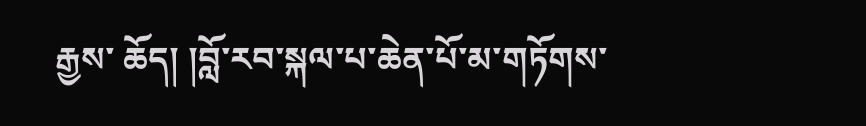རྒྱས་ ཆོད། །བློ་རབ་སྐལ་པ་ཆེན་པོ་མ་གཏོགས་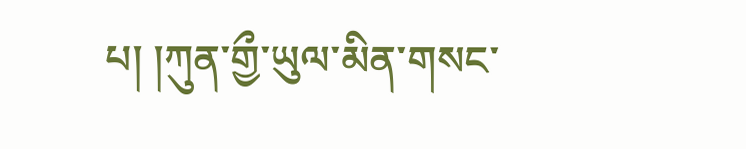པ། །ཀུན་གྱྀ་ཡུལ་མིན་གསང་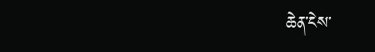ཆེན་ངེས་